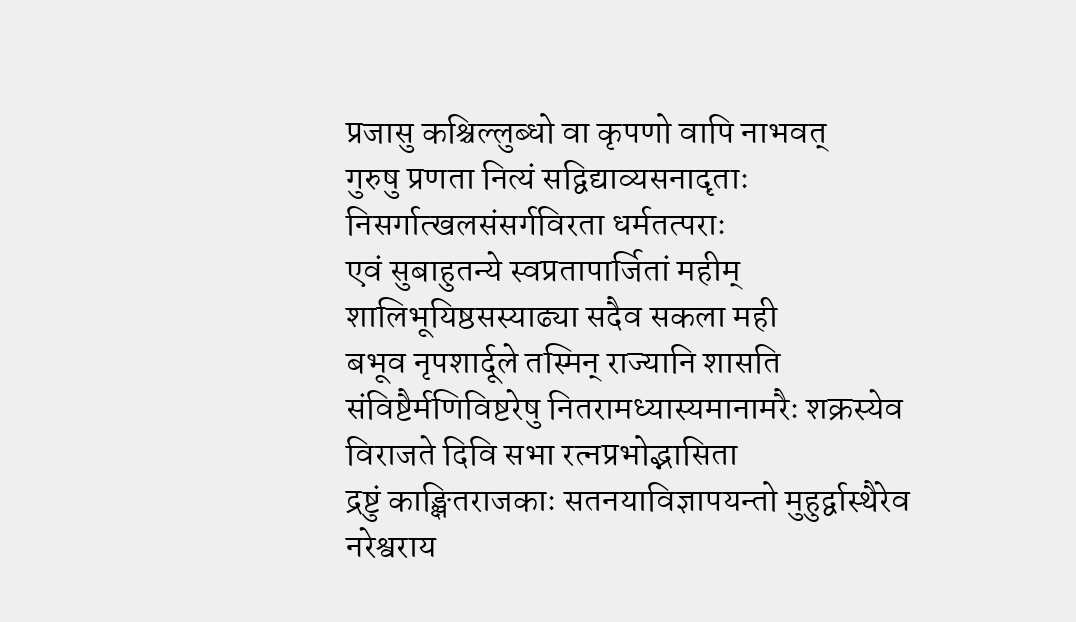प्रजासु कश्चिल्लुब्धो वा कृपणो वापि नाभवत्
गुरुषु प्रणता नित्यं सद्विद्याव्यसनादृताः
निसर्गात्खलसंसर्गविरता धर्मतत्पराः
एवं सुबाहुतन्ये स्वप्रतापार्जितां महीम्
शालिभूयिष्ठसस्याढ्या सदैव सकला मही
बभूव नृपशार्दूले तस्मिन् राज्यानि शासति
संविष्टैर्मणिविष्टरेषु नितरामध्यास्यमानामरैः शक्रस्येव विराजते दिवि सभा रत्नप्रभोद्भासिता
द्रष्टुं काङ्क्षितराजकाः सतनयाविज्ञापयन्तो मुहुर्द्वास्थैरेव नरेश्वराय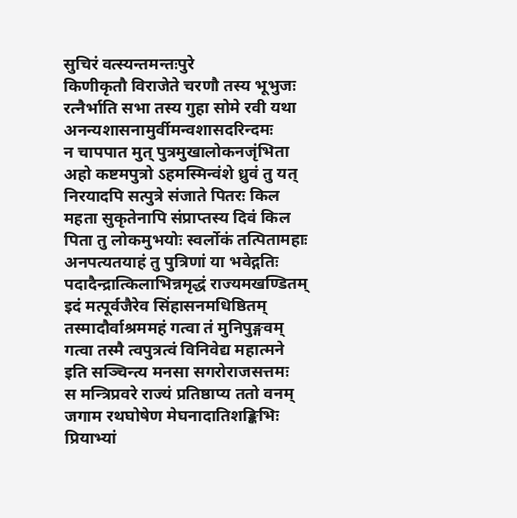सुचिरं वत्स्यन्तमन्तःपुरे
किणीकृतौ विराजेते चरणौ तस्य भूभुजः
रत्नैर्भाति सभा तस्य गुहा सोमे रवी यथा
अनन्यशासनामुर्वीमन्वशासदरिन्दमः
न चापपात मुत् पुत्रमुखालोकनजृंभिता
अहो कष्टमपुत्रो ऽहमस्मिन्वंशे ध्रुवं तु यत्
निरयादपि सत्पुत्रे संजाते पितरः किल
महता सुकृतेनापि संप्राप्तस्य दिवं किल
पिता तु लोकमुभयोः स्वर्लोकं तत्पितामहाः
अनपत्यतयाहं तु पुत्रिणां या भवेद्गतिः
पदादैन्द्रात्किलाभिन्नमृद्धं राज्यमखण्डितम्
इदं मत्पूर्वजैरेव सिंहासनमधिष्ठितम्
तस्मादौर्वाश्रममहं गत्वा तं मुनिपुङ्गवम्
गत्वा तस्मै त्वपुत्रत्वं विनिवेद्य महात्मने
इति सञ्चिन्त्य मनसा सगरोराजसत्तमः
स मन्त्रिप्रवरे राज्यं प्रतिष्ठाप्य ततो वनम्
जगाम रथघोषेण मेघनादातिशङ्किभिः
प्रियाभ्यां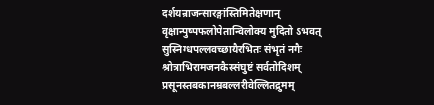दर्शयन्राजन्सारङ्गांस्तिमितेक्षणान्
वृक्षान्पुष्पफलोपेतान्विलोक्य मुदितो ऽभवत्
सुस्निग्धपल्लवच्छायैरभितः संभृतं नगैः
श्रोत्राभिरामजनकैस्संघुष्टं सर्वतोदिशम्
प्रसूनस्तबकानम्रबल्लरीवेल्लितद्रुमम्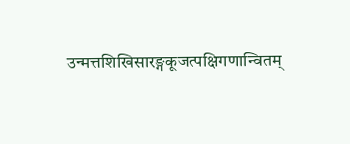उन्मत्तशिखिसारङ्गकूजत्पक्षिगणान्वितम्